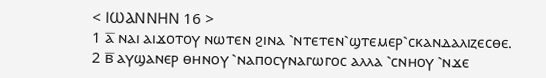< ⲒⲰⲀⲚⲚⲎⲚ 16 >
1 ⲁ̅ ⲛⲁⲓ ⲁⲓϫⲟⲧⲟⲩ ⲛⲱⲧⲉⲛ ϩⲓⲛⲁ ⳿ⲛⲧⲉⲧⲉⲛ⳿ϣⲧⲉⲙⲉⲣ⳿ⲥⲕⲁⲛⲇⲁⲗⲓⲍⲉⲥⲑⲉ.
2 ⲃ̅ ⲁⲩϣⲁⲛⲉⲣ ⲑⲏⲛⲟⲩ ⳿ⲛⲁⲡⲟⲥⲩⲛⲁⲅⲱⲅⲟⲥ ⲁⲗⲗⲁ ⳿ⲥⲛⲏⲟⲩ ⳿ⲛϫⲉ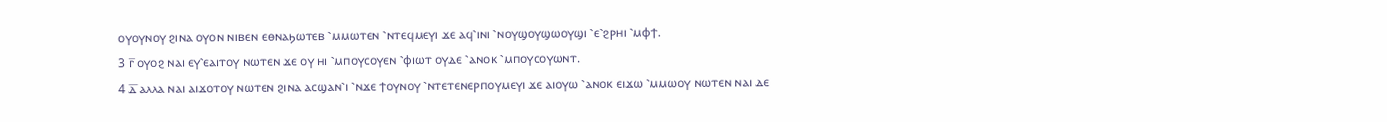ⲟⲩⲟⲩⲛⲟⲩ ϩⲓⲛⲁ ⲟⲩⲟⲛ ⲛⲓⲃⲉⲛ ⲉⲑⲛⲁϧⲱⲧⲉⲃ ⳿ⲙⲙⲱⲧⲉⲛ ⳿ⲛⲧⲉϥⲙⲉⲩⲓ ϫⲉ ⲁϥ⳿ⲓⲛⲓ ⳿ⲛⲟⲩϣⲟⲩϣⲱⲟⲩϣⲓ ⳿ⲉ⳿ϩⲣⲏⲓ ⳿ⲙⲫϯ.
3 ⲅ̅ ⲟⲩⲟϩ ⲛⲁⲓ ⲉⲩ⳿ⲉⲁⲓⲧⲟⲩ ⲛⲱⲧⲉⲛ ϫⲉ ⲟⲩ ⲏⲓ ⳿ⲙⲡⲟⲩⲥⲟⲩⲉⲛ ⳿ⲫⲓⲱⲧ ⲟⲩⲇⲉ ⳿ⲁⲛⲟⲕ ⳿ⲙⲡⲟⲩⲥⲟⲩⲱⲛⲧ.
4 ⲇ̅ ⲁⲗⲗⲁ ⲛⲁⲓ ⲁⲓϫⲟⲧⲟⲩ ⲛⲱⲧⲉⲛ ϩⲓⲛⲁ ⲁⲥϣⲁⲛ⳿ⲓ ⳿ⲛϫⲉ ϯⲟⲩⲛⲟⲩ ⳿ⲛⲧⲉⲧⲉⲛⲉⲣⲡⲟⲩⲙⲉⲩⲓ ϫⲉ ⲁⲓⲟⲩⲱ ⳿ⲁⲛⲟⲕ ⲉⲓϫⲱ ⳿ⲙⲙⲱⲟⲩ ⲛⲱⲧⲉⲛ ⲛⲁⲓ ⲇⲉ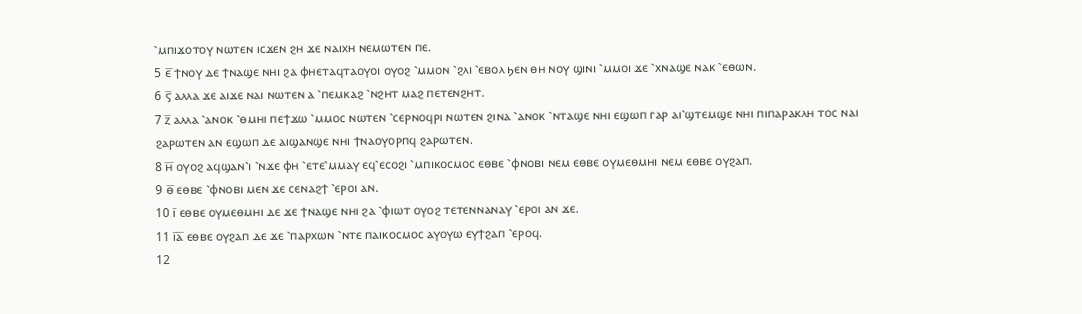⳿ⲙⲡⲓϫⲟⲧⲟⲩ ⲛⲱⲧⲉⲛ ⲓⲥϫⲉⲛ ϩⲏ ϫⲉ ⲛⲁⲓⲭⲏ ⲛⲉⲙⲱⲧⲉⲛ ⲡⲉ.
5 ⲉ̅ ϯⲛⲟⲩ ⲇⲉ ϯⲛⲁϣⲉ ⲛⲏⲓ ϩⲁ ⲫⲏⲉⲧⲁϥⲧⲁⲟⲩⲟⲓ ⲟⲩⲟϩ ⳿ⲙⲙⲟⲛ ⳿ϩⲗⲓ ⳿ⲉⲃⲟⲗ ϧⲉⲛ ⲑⲏ ⲛⲟⲩ ϣⲓⲛⲓ ⳿ⲙⲙⲟⲓ ϫⲉ ⳿ⲭⲛⲁϣⲉ ⲛⲁⲕ ⳿ⲉⲑⲱⲛ.
6 ⲋ̅ ⲁⲗⲗⲁ ϫⲉ ⲁⲓϫⲉ ⲛⲁⲓ ⲛⲱⲧⲉⲛ ⲁ ⳿ⲡⲉⲙⲕⲁϩ ⳿ⲛϩⲏⲧ ⲙⲁϩ ⲡⲉⲧⲉⲛϩⲏⲧ.
7 ⲍ̅ ⲁⲗⲗⲁ ⳿ⲁⲛⲟⲕ ⳿ⲑⲙⲏⲓ ⲡⲉϯϫⲱ ⳿ⲙⲙⲟⲥ ⲛⲱⲧⲉⲛ ⳿ⲥⲉⲣⲛⲟϥⲣⲓ ⲛⲱⲧⲉⲛ ϩⲓⲛⲁ ⳿ⲁⲛⲟⲕ ⳿ⲛⲧⲁϣⲉ ⲛⲏⲓ ⲉϣⲱⲡ ⲅⲁⲣ ⲁⲓ⳿ϣⲧⲉⲙϣⲉ ⲛⲏⲓ ⲡⲓⲡⲁⲣⲁⲕⲗⲏ ⲧⲟⲥ ⲛⲁⲓ ϩⲁⲣⲱⲧⲉⲛ ⲁⲛ ⲉϣⲱⲡ ⲇⲉ ⲁⲓϣⲁⲛϣⲉ ⲛⲏⲓ ϯⲛⲁⲟⲩⲟⲣⲡϥ ϩⲁⲣⲱⲧⲉⲛ.
8 ⲏ̅ ⲟⲩⲟϩ ⲁϥϣⲁⲛ⳿ⲓ ⳿ⲛϫⲉ ⲫⲏ ⳿ⲉⲧⲉ⳿ⲙⲙⲁⲩ ⲉϥ⳿ⲉⲥⲟϩⲓ ⳿ⲙⲡⲓⲕⲟⲥⲙⲟⲥ ⲉⲑⲃⲉ ⳿ⲫⲛⲟⲃⲓ ⲛⲉⲙ ⲉⲑⲃⲉ ⲟⲩⲙⲉⲑⲙⲏⲓ ⲛⲉⲙ ⲉⲑⲃⲉ ⲟⲩϩⲁⲡ.
9 ⲑ̅ ⲉⲑⲃⲉ ⳿ⲫⲛⲟⲃⲓ ⲙⲉⲛ ϫⲉ ⲥⲉⲛⲁϩϯ ⳿ⲉⲣⲟⲓ ⲁⲛ.
10 ⲓ̅ ⲉⲑⲃⲉ ⲟⲩⲙⲉⲑⲙⲏⲓ ⲇⲉ ϫⲉ ϯⲛⲁϣⲉ ⲛⲏⲓ ϩⲁ ⳿ⲫⲓⲱⲧ ⲟⲩⲟϩ ⲧⲉⲧⲉⲛⲛⲁⲛⲁⲩ ⳿ⲉⲣⲟⲓ ⲁⲛ ϫⲉ.
11 ⲓ̅ⲁ̅ ⲉⲑⲃⲉ ⲟⲩϩⲁⲡ ⲇⲉ ϫⲉ ⳿ⲡⲁⲣⲭⲱⲛ ⳿ⲛⲧⲉ ⲡⲁⲓⲕⲟⲥⲙⲟⲥ ⲁⲩⲟⲩⲱ ⲉⲩϯϩⲁⲡ ⳿ⲉⲣⲟϥ.
12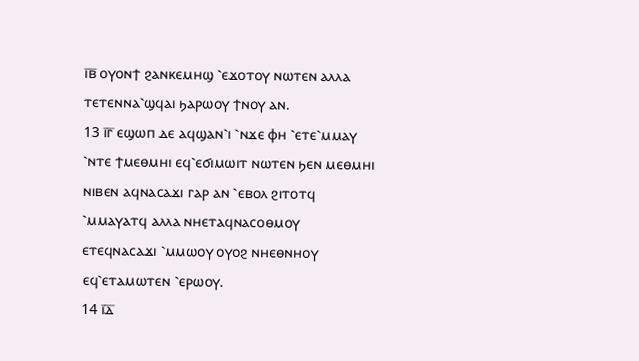ⲓ̅ⲃ̅ ⲟⲩⲟⲛϯ ϩⲁⲛⲕⲉⲙⲏϣ ⳿ⲉϫⲟⲧⲟⲩ ⲛⲱⲧⲉⲛ ⲁⲗⲗⲁ ⲧⲉⲧⲉⲛⲛⲁ⳿ϣϥⲁⲓ ϧⲁⲣⲱⲟⲩ ϯⲛⲟⲩ ⲁⲛ.
13 ⲓ̅ⲅ̅ ⲉϣⲱⲡ ⲇⲉ ⲁϥϣⲁⲛ⳿ⲓ ⳿ⲛϫⲉ ⲫⲏ ⳿ⲉⲧⲉ⳿ⲙⲙⲁⲩ ⳿ⲛⲧⲉ ϯⲙⲉⲑⲙⲏⲓ ⲉϥ⳿ⲉϭⲓⲙⲱⲓⲧ ⲛⲱⲧⲉⲛ ϧⲉⲛ ⲙⲉⲑⲙⲏⲓ ⲛⲓⲃⲉⲛ ⲁϥⲛⲁⲥⲁϫⲓ ⲅⲁⲣ ⲁⲛ ⳿ⲉⲃⲟⲗ ϩⲓⲧⲟⲧϥ ⳿ⲙⲙⲁⲩⲁⲧϥ ⲁⲗⲗⲁ ⲛⲏⲉⲧⲁϥⲛⲁⲥⲟⲑⲙⲟⲩ ⲉⲧⲉϥⲛⲁⲥⲁϫⲓ ⳿ⲙⲙⲱⲟⲩ ⲟⲩⲟϩ ⲛⲏⲉⲑⲛⲏⲟⲩ ⲉϥ⳿ⲉⲧⲁⲙⲱⲧⲉⲛ ⳿ⲉⲣⲱⲟⲩ.
14 ⲓ̅ⲇ̅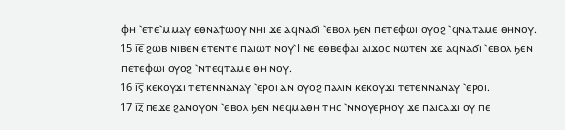ⲫⲏ ⳿ⲉⲧⲉ⳿ⲙⲙⲁⲩ ⲉⲑⲛⲁϯⲱⲟⲩ ⲛⲏⲓ ϫⲉ ⲁϥⲛⲁϭⲓ ⳿ⲉⲃⲟⲗ ϧⲉⲛ ⲡⲉⲧⲉⲫⲱⲓ ⲟⲩⲟϩ ⳿ϥⲛⲁⲧⲁⲙⲉ ⲑⲏⲛⲟⲩ.
15 ⲓ̅ⲉ̅ ϩⲱⲃ ⲛⲓⲃⲉⲛ ⲉⲧⲉⲛⲧⲉ ⲡⲁⲓⲱⲧ ⲛⲟⲩ⳿Ⲓ ⲛⲉ ⲉⲑⲃⲉⲫⲁⲓ ⲁⲓϫⲟⲥ ⲛⲱⲧⲉⲛ ϫⲉ ⲁϥⲛⲁϭⲓ ⳿ⲉⲃⲟⲗ ϧⲉⲛ ⲡⲉⲧⲉⲫⲱⲓ ⲟⲩⲟϩ ⳿ⲛⲧⲉϥⲧⲁⲙⲉ ⲑⲏ ⲛⲟⲩ.
16 ⲓ̅ⲋ̅ ⲕⲉⲕⲟⲩϫⲓ ⲧⲉⲧⲉⲛⲛⲁⲛⲁⲩ ⳿ⲉⲣⲟⲓ ⲁⲛ ⲟⲩⲟϩ ⲡⲁⲗⲓⲛ ⲕⲉⲕⲟⲩϫⲓ ⲧⲉⲧⲉⲛⲛⲁⲛⲁⲩ ⳿ⲉⲣⲟⲓ.
17 ⲓ̅ⲍ̅ ⲡⲉϫⲉ ϩⲁⲛⲟⲩⲟⲛ ⳿ⲉⲃⲟⲗ ϧⲉⲛ ⲛⲉϥⲙⲁⲑⲏ ⲧⲏⲥ ⳿ⲛⲛⲟⲩⲉⲣⲏⲟⲩ ϫⲉ ⲡⲁⲓⲥⲁϫⲓ ⲟⲩ ⲡⲉ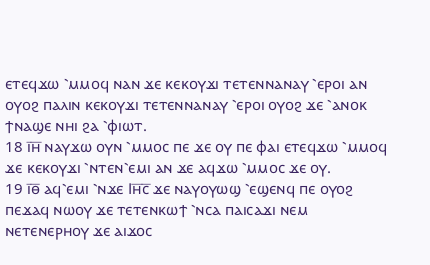ⲉⲧⲉϥϫⲱ ⳿ⲙⲙⲟϥ ⲛⲁⲛ ϫⲉ ⲕⲉⲕⲟⲩϫⲓ ⲧⲉⲧⲉⲛⲛⲁⲛⲁⲩ ⳿ⲉⲣⲟⲓ ⲁⲛ ⲟⲩⲟϩ ⲡⲁⲗⲓⲛ ⲕⲉⲕⲟⲩϫⲓ ⲧⲉⲧⲉⲛⲛⲁⲛⲁⲩ ⳿ⲉⲣⲟⲓ ⲟⲩⲟϩ ϫⲉ ⳿ⲁⲛⲟⲕ ϯⲛⲁϣⲉ ⲛⲏⲓ ϩⲁ ⳿ⲫⲓⲱⲧ.
18 ⲓ̅ⲏ̅ ⲛⲁⲩϫⲱ ⲟⲩⲛ ⳿ⲙⲙⲟⲥ ⲡⲉ ϫⲉ ⲟⲩ ⲡⲉ ⲫⲁⲓ ⲉⲧⲉϥϫⲱ ⳿ⲙⲙⲟϥ ϫⲉ ⲕⲉⲕⲟⲩϫⲓ ⳿ⲛⲧⲉⲛ⳿ⲉⲙⲓ ⲁⲛ ϫⲉ ⲁϥϫⲱ ⳿ⲙⲙⲟⲥ ϫⲉ ⲟⲩ.
19 ⲓ̅ⲑ̅ ⲁϥ⳿ⲉⲙⲓ ⳿ⲛϫⲉ Ⲓⲏ̅ⲥ̅ ϫⲉ ⲛⲁⲩⲟⲩⲱϣ ⳿ⲉϣⲉⲛϥ ⲡⲉ ⲟⲩⲟϩ ⲡⲉϫⲁϥ ⲛⲱⲟⲩ ϫⲉ ⲧⲉⲧⲉⲛⲕⲱϯ ⳿ⲛⲥⲁ ⲡⲁⲓⲥⲁϫⲓ ⲛⲉⲙ ⲛⲉⲧⲉⲛⲉⲣⲏⲟⲩ ϫⲉ ⲁⲓϫⲟⲥ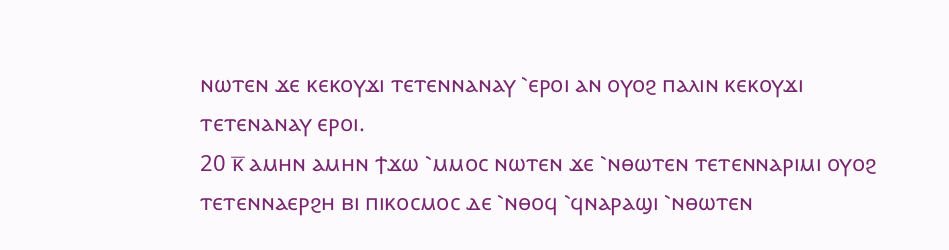ⲛⲱⲧⲉⲛ ϫⲉ ⲕⲉⲕⲟⲩϫⲓ ⲧⲉⲧⲉⲛⲛⲁⲛⲁⲩ ⳿ⲉⲣⲟⲓ ⲁⲛ ⲟⲩⲟϩ ⲡⲁⲗⲓⲛ ⲕⲉⲕⲟⲩϫⲓ ⲧⲉⲧⲉⲛⲁⲛⲁⲩ ⲉⲣⲟⲓ.
20 ⲕ̅ ⲁⲙⲏⲛ ⲁⲙⲏⲛ ϯϫⲱ ⳿ⲙⲙⲟⲥ ⲛⲱⲧⲉⲛ ϫⲉ ⳿ⲛⲑⲱⲧⲉⲛ ⲧⲉⲧⲉⲛⲛⲁⲣⲓⲙⲓ ⲟⲩⲟϩ ⲧⲉⲧⲉⲛⲛⲁⲉⲣϩⲏ ⲃⲓ ⲡⲓⲕⲟⲥⲙⲟⲥ ⲇⲉ ⳿ⲛⲑⲟϥ ⳿ϥⲛⲁⲣⲁϣⲓ ⳿ⲛⲑⲱⲧⲉⲛ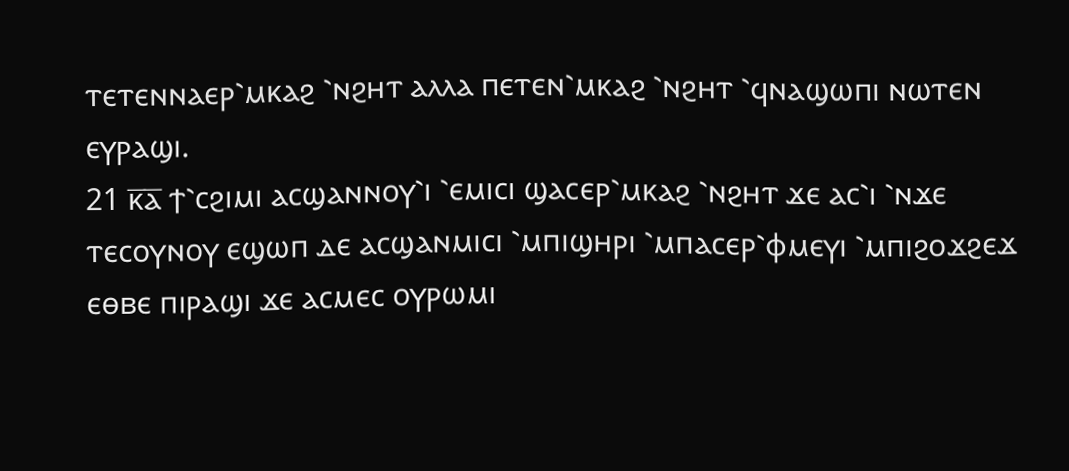ⲧⲉⲧⲉⲛⲛⲁⲉⲣ⳿ⲙⲕⲁϩ ⳿ⲛϩⲏⲧ ⲁⲗⲗⲁ ⲡⲉⲧⲉⲛ⳿ⲙⲕⲁϩ ⳿ⲛϩⲏⲧ ⳿ϥⲛⲁϣⲱⲡⲓ ⲛⲱⲧⲉⲛ ⲉⲩⲣⲁϣⲓ.
21 ⲕ̅ⲁ̅ ϯ⳿ⲥϩⲓⲙⲓ ⲁⲥϣⲁⲛⲛⲟⲩ⳿ⲓ ⳿ⲉⲙⲓⲥⲓ ϣⲁⲥⲉⲣ⳿ⲙⲕⲁϩ ⳿ⲛϩⲏⲧ ϫⲉ ⲁⲥ⳿ⲓ ⳿ⲛϫⲉ ⲧⲉⲥⲟⲩⲛⲟⲩ ⲉϣⲱⲡ ⲇⲉ ⲁⲥϣⲁⲛⲙⲓⲥⲓ ⳿ⲙⲡⲓϣⲏⲣⲓ ⳿ⲙⲡⲁⲥⲉⲣ⳿ⲫⲙⲉⲩⲓ ⳿ⲙⲡⲓϩⲟϫϩⲉϫ ⲉⲑⲃⲉ ⲡⲓⲣⲁϣⲓ ϫⲉ ⲁⲥⲙⲉⲥ ⲟⲩⲣⲱⲙⲓ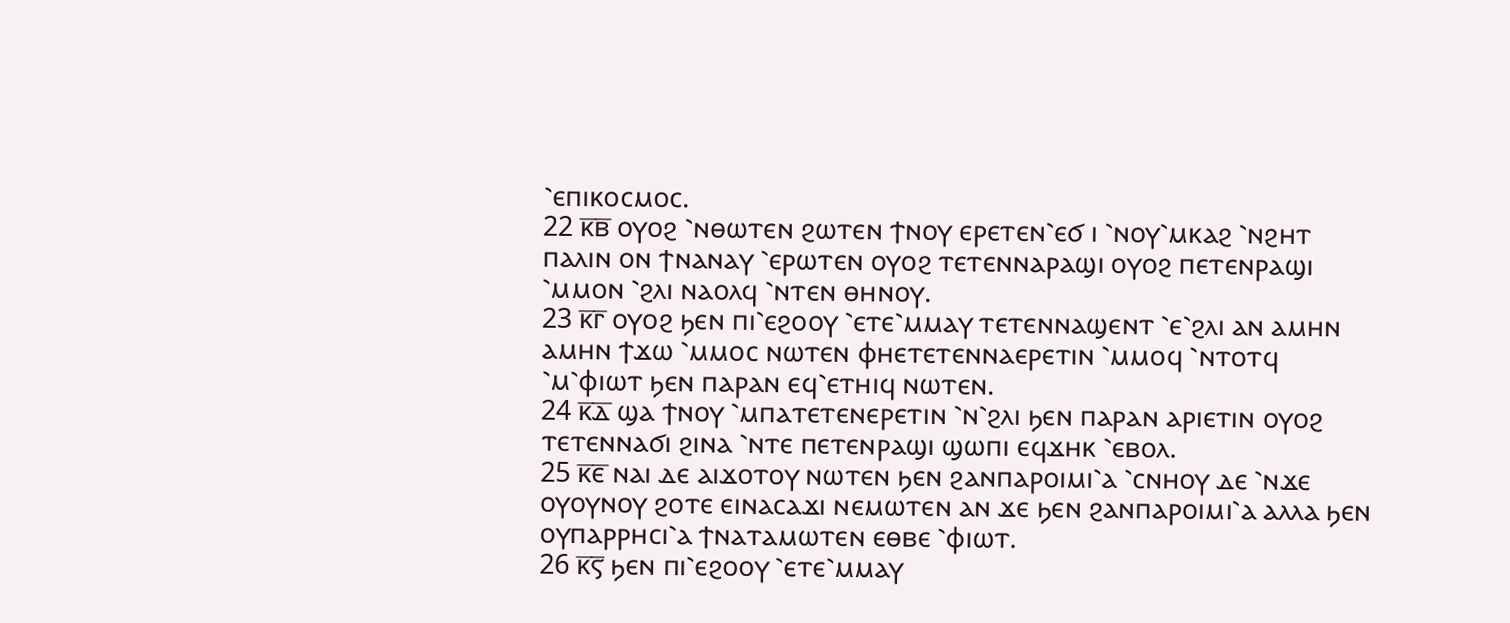⳿ⲉⲡⲓⲕⲟⲥⲙⲟⲥ.
22 ⲕ̅ⲃ̅ ⲟⲩⲟϩ ⳿ⲛⲑⲱⲧⲉⲛ ϩⲱⲧⲉⲛ ϯⲛⲟⲩ ⲉⲣⲉⲧⲉⲛ⳿ⲉϭ ⲓ ⳿ⲛⲟⲩ⳿ⲙⲕⲁϩ ⳿ⲛϩⲏⲧ ⲡⲁⲗⲓⲛ ⲟⲛ ϯⲛⲁⲛⲁⲩ ⳿ⲉⲣⲱⲧⲉⲛ ⲟⲩⲟϩ ⲧⲉⲧⲉⲛⲛⲁⲣⲁϣⲓ ⲟⲩⲟϩ ⲡⲉⲧⲉⲛⲣⲁϣⲓ ⳿ⲙⲙⲟⲛ ⳿ϩⲗⲓ ⲛⲁⲟⲗϥ ⳿ⲛⲧⲉⲛ ⲑⲏⲛⲟⲩ.
23 ⲕ̅ⲅ̅ ⲟⲩⲟϩ ϧⲉⲛ ⲡⲓ⳿ⲉϩⲟⲟⲩ ⳿ⲉⲧⲉ⳿ⲙⲙⲁⲩ ⲧⲉⲧⲉⲛⲛⲁϣⲉⲛⲧ ⳿ⲉ⳿ϩⲗⲓ ⲁⲛ ⲁⲙⲏⲛ ⲁⲙⲏⲛ ϯϫⲱ ⳿ⲙⲙⲟⲥ ⲛⲱⲧⲉⲛ ⲫⲏⲉⲧⲉⲧⲉⲛⲛⲁⲉⲣⲉⲧⲓⲛ ⳿ⲙⲙⲟϥ ⳿ⲛⲧⲟⲧϥ ⳿ⲙ⳿ⲫⲓⲱⲧ ϧⲉⲛ ⲡⲁⲣⲁⲛ ⲉϥ⳿ⲉⲧⲏⲓϥ ⲛⲱⲧⲉⲛ.
24 ⲕ̅ⲇ̅ ϣⲁ ϯⲛⲟⲩ ⳿ⲙⲡⲁⲧⲉⲧⲉⲛⲉⲣⲉⲧⲓⲛ ⳿ⲛ⳿ϩⲗⲓ ϧⲉⲛ ⲡⲁⲣⲁⲛ ⲁⲣⲓⲉⲧⲓⲛ ⲟⲩⲟϩ ⲧⲉⲧⲉⲛⲛⲁϭⲓ ϩⲓⲛⲁ ⳿ⲛⲧⲉ ⲡⲉⲧⲉⲛⲣⲁϣⲓ ϣⲱⲡⲓ ⲉϥϫⲏⲕ ⳿ⲉⲃⲟⲗ.
25 ⲕ̅ⲉ̅ ⲛⲁⲓ ⲇⲉ ⲁⲓϫⲟⲧⲟⲩ ⲛⲱⲧⲉⲛ ϧⲉⲛ ϩⲁⲛⲡⲁⲣⲟⲓⲙⲓ⳿ⲁ ⳿ⲥⲛⲏⲟⲩ ⲇⲉ ⳿ⲛϫⲉ ⲟⲩⲟⲩⲛⲟⲩ ϩⲟⲧⲉ ⲉⲓⲛⲁⲥⲁϫⲓ ⲛⲉⲙⲱⲧⲉⲛ ⲁⲛ ϫⲉ ϧⲉⲛ ϩⲁⲛⲡⲁⲣⲟⲓⲙⲓ⳿ⲁ ⲁⲗⲗⲁ ϧⲉⲛ ⲟⲩⲡⲁⲣⲣⲏⲥⲓ⳿ⲁ ϯⲛⲁⲧⲁⲙⲱⲧⲉⲛ ⲉⲑⲃⲉ ⳿ⲫⲓⲱⲧ.
26 ⲕ̅ⲋ̅ ϧⲉⲛ ⲡⲓ⳿ⲉϩⲟⲟⲩ ⳿ⲉⲧⲉ⳿ⲙⲙⲁⲩ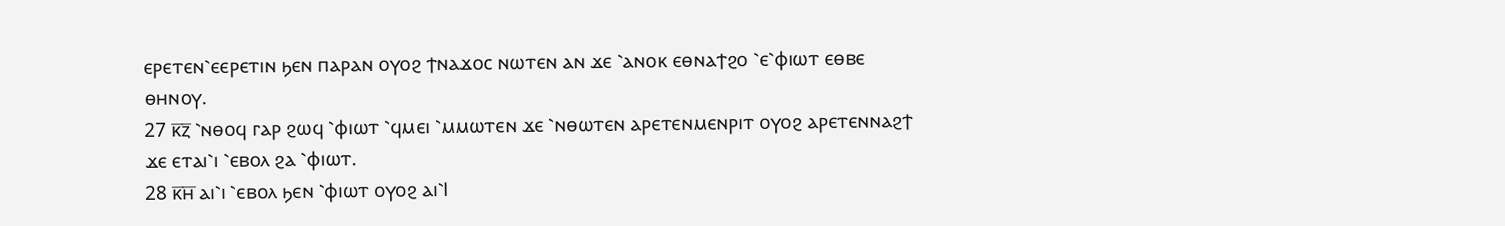ⲉⲣⲉⲧⲉⲛ⳿ⲉⲉⲣⲉⲧⲓⲛ ϧⲉⲛ ⲡⲁⲣⲁⲛ ⲟⲩⲟϩ ϯⲛⲁϫⲟⲥ ⲛⲱⲧⲉⲛ ⲁⲛ ϫⲉ ⳿ⲁⲛⲟⲕ ⲉⲑⲛⲁϯϩⲟ ⳿ⲉ⳿ⲫⲓⲱⲧ ⲉⲑⲃⲉ ⲑⲏⲛⲟⲩ.
27 ⲕ̅ⲍ̅ ⳿ⲛⲑⲟϥ ⲅⲁⲣ ϩⲱϥ ⳿ⲫⲓⲱⲧ ⳿ϥⲙⲉⲓ ⳿ⲙⲙⲱⲧⲉⲛ ϫⲉ ⳿ⲛⲑⲱⲧⲉⲛ ⲁⲣⲉⲧⲉⲛⲙⲉⲛⲣⲓⲧ ⲟⲩⲟϩ ⲁⲣⲉⲧⲉⲛⲛⲁϩϯ ϫⲉ ⲉⲧⲁⲓ⳿ⲓ ⳿ⲉⲃⲟⲗ ϩⲁ ⳿ⲫⲓⲱⲧ.
28 ⲕ̅ⲏ̅ ⲁⲓ⳿ⲓ ⳿ⲉⲃⲟⲗ ϧⲉⲛ ⳿ⲫⲓⲱⲧ ⲟⲩⲟϩ ⲁⲓ⳿Ⲓ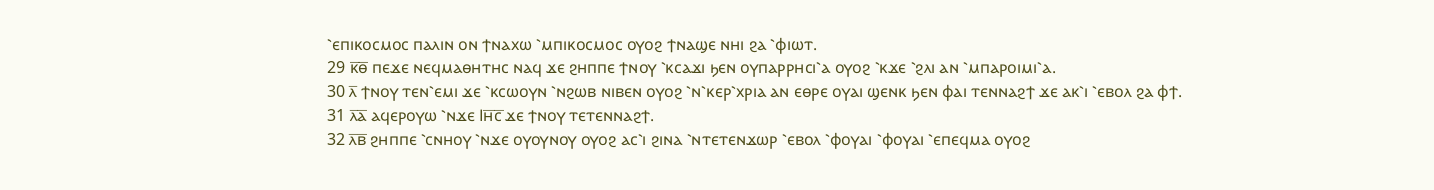⳿ⲉⲡⲓⲕⲟⲥⲙⲟⲥ ⲡⲁⲗⲓⲛ ⲟⲛ ϯⲛⲁⲭⲱ ⳿ⲙⲡⲓⲕⲟⲥⲙⲟⲥ ⲟⲩⲟϩ ϯⲛⲁϣⲉ ⲛⲏⲓ ϩⲁ ⳿ⲫⲓⲱⲧ.
29 ⲕ̅ⲑ̅ ⲡⲉϫⲉ ⲛⲉϥⲙⲁⲑⲏⲧⲏⲥ ⲛⲁϥ ϫⲉ ϩⲏⲡⲡⲉ ϯⲛⲟⲩ ⳿ⲕⲥⲁϫⲓ ϧⲉⲛ ⲟⲩⲡⲁⲣⲣⲏⲥⲓ⳿ⲁ ⲟⲩⲟϩ ⳿ⲕϫⲉ ⳿ϩⲗⲓ ⲁⲛ ⳿ⲙⲡⲁⲣⲟⲓⲙⲓ⳿ⲁ.
30 ⲗ̅ ϯⲛⲟⲩ ⲧⲉⲛ⳿ⲉⲙⲓ ϫⲉ ⳿ⲕⲥⲱⲟⲩⲛ ⳿ⲛϩⲱⲃ ⲛⲓⲃⲉⲛ ⲟⲩⲟϩ ⳿ⲛ⳿ⲕⲉⲣ⳿ⲭⲣⲓⲁ ⲁⲛ ⲉⲑⲣⲉ ⲟⲩⲁⲓ ϣⲉⲛⲕ ϧⲉⲛ ⲫⲁⲓ ⲧⲉⲛⲛⲁϩϯ ϫⲉ ⲁⲕ⳿ⲓ ⳿ⲉⲃⲟⲗ ϩⲁ ⲫϯ.
31 ⲗ̅ⲁ̅ ⲁϥⲉⲣⲟⲩⲱ ⳿ⲛϫⲉ Ⲓⲏ̅ⲥ̅ ϫⲉ ϯⲛⲟⲩ ⲧⲉⲧⲉⲛⲛⲁϩϯ.
32 ⲗ̅ⲃ̅ ϩⲏⲡⲡⲉ ⳿ⲥⲛⲏⲟⲩ ⳿ⲛϫⲉ ⲟⲩⲟⲩⲛⲟⲩ ⲟⲩⲟϩ ⲁⲥ⳿ⲓ ϩⲓⲛⲁ ⳿ⲛⲧⲉⲧⲉⲛϫⲱⲣ ⳿ⲉⲃⲟⲗ ⳿ⲫⲟⲩⲁⲓ ⳿ⲫⲟⲩⲁⲓ ⳿ⲉⲡⲉϥⲙⲁ ⲟⲩⲟϩ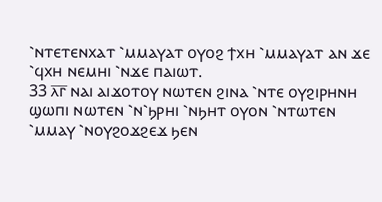⳿ⲛⲧⲉⲧⲉⲛⲭⲁⲧ ⳿ⲙⲙⲁⲩⲁⲧ ⲟⲩⲟϩ ϯⲭⲏ ⳿ⲙⲙⲁⲩⲁⲧ ⲁⲛ ϫⲉ ⳿ϥⲭⲏ ⲛⲉⲙⲏⲓ ⳿ⲛϫⲉ ⲡⲁⲓⲱⲧ.
33 ⲗ̅ⲅ̅ ⲛⲁⲓ ⲁⲓϫⲟⲧⲟⲩ ⲛⲱⲧⲉⲛ ϩⲓⲛⲁ ⳿ⲛⲧⲉ ⲟⲩϩⲓⲣⲏⲛⲏ ϣⲱⲡⲓ ⲛⲱⲧⲉⲛ ⳿ⲛ⳿ϧⲣⲏⲓ ⳿ⲛϧⲏⲧ ⲟⲩⲟⲛ ⳿ⲛⲧⲱⲧⲉⲛ ⳿ⲙⲙⲁⲩ ⳿ⲛⲟⲩϩⲟϫϩⲉϫ ϧⲉⲛ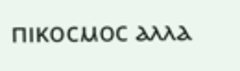ⲡⲓⲕⲟⲥⲙⲟⲥ ⲁⲗⲗⲁ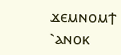ϫⲉⲙⲛⲟⲙϯ ⳿ⲁⲛⲟⲕ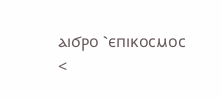ⲁⲓϭⲣⲟ ⳿ⲉⲡⲓⲕⲟⲥⲙⲟⲥ
<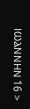ⲒⲰⲀⲚⲚⲎⲚ 16 >